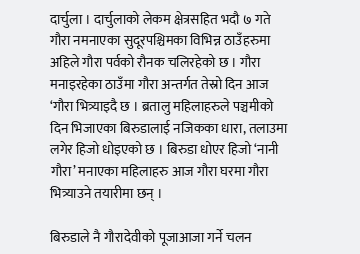दार्चुला । दार्चुलाको लेकम क्षेत्रसहित भदौ ७ गते गौरा नमनाएका सुदूरपश्चिमका विभिन्न ठाउँहरुमा अहिले गौरा पर्वको रौनक चलिरहेको छ । गौरा मनाइरहेका ठाउँमा गौरा अन्तर्गत तेस्रो दिन आज ‘गौरा भित्र्याइदै छ । ब्रतालु महिलाहरुले पञ्चमीको दिन भिजाएका बिरुडालाई नजिकका धारा, तलाउमा लगेर हिजो धोइएको छ । बिरुडा धोएर हिजो ‘नानी गौरा’ मनाएका महिलाहरु आज गौरा घरमा गौरा भित्र्याउने तयारीमा छन् ।

बिरुडाले नै गौरादेवीको पूजाआजा गर्ने चलन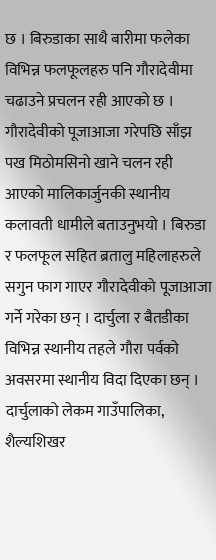छ । बिरुडाका साथै बारीमा फलेका विभिन्न फलफूलहरु पनि गौरादेवीमा चढाउने प्रचलन रही आएको छ । गौरादेवीको पूजाआजा गरेपछि साँझ पख मिठोमसिनो खाने चलन रही आएको मालिकार्जुनकी स्थानीय कलावती धामीले बताउनुभयो । बिरुडा र फलफूल सहित ब्रतालु महिलाहरुले सगुन फाग गाएर गौरादेवीको पूजाआजा गर्ने गरेका छन् । दार्चुला र बैतडीका विभिन्न स्थानीय तहले गौरा पर्वको अवसरमा स्थानीय विदा दिएका छन् । दार्चुलाको लेकम गाउँपालिका, शैल्यशिखर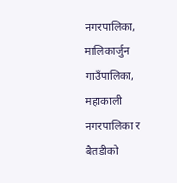नगरपालिका, मालिकार्जुन गाउँपालिका, महाकाली नगरपालिका र बैतडीको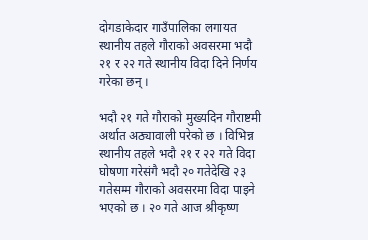दोगडाकेदार गाउँपालिका लगायत स्थानीय तहले गौराको अवसरमा भदौ २१ र २२ गते स्थानीय विदा दिने निर्णय गरेका छन् ।

भदौ २१ गते गौराको मुख्यदिन गौराष्टमी अर्थात अठ्यावाली परेको छ । विभिन्न स्थानीय तहले भदौ २१ र २२ गते विदा घोषणा गरेसंगै भदौ २० गतेदेखि २३ गतेसम्म गौराको अवसरमा विदा पाइने भएको छ । २० गते आज श्रीकृष्ण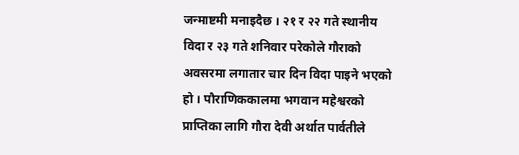जन्माष्टमी मनाइदैछ । २१ र २२ गते स्थानीय विदा र २३ गते शनिवार परेकोले गौराको अवसरमा लगातार चार दिन विदा पाइने भएको हो । पौराणिककालमा भगवान महेश्वरको प्राप्तिका लागि गौरा देवी अर्थात पार्वतीले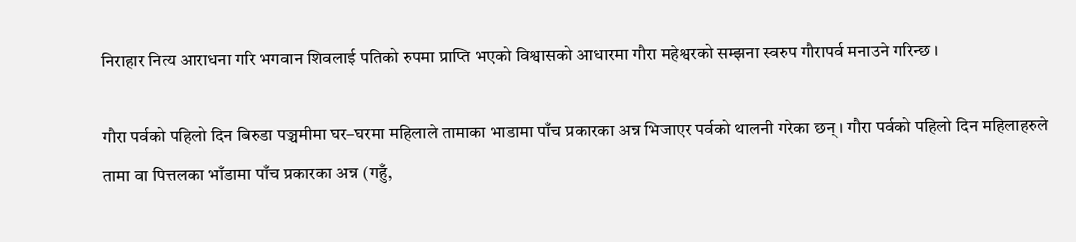निराहार नित्य आराधना गरि भगवान शिवलाई पतिको रुपमा प्राप्ति भएको विश्वासको आधारमा गौरा महेश्वरको सम्झना स्वरुप गौरापर्व मनाउने गरिन्छ ।

गौरा पर्वको पहिलो दिन बिरुडा पञ्चमीमा घर–घरमा महिलाले तामाका भाडामा पाँच प्रकारका अन्न भिजाएर पर्वको थालनी गरेका छन् । गौरा पर्वको पहिलो दिन महिलाहरुले तामा वा पित्तलका भाँडामा पाँच प्रकारका अन्न (गहुँ,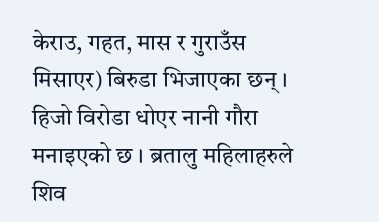केराउ, गहत, मास र गुराउँस मिसाएर) बिरुडा भिजाएका छन् । हिजो विरोडा धोएर नानी गौरा मनाइएको छ । ब्रतालु महिलाहरुले शिव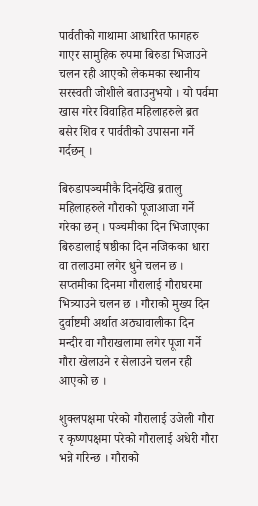पार्वतीको गाथामा आधारित फागहरु गाएर सामुहिक रुपमा बिरुडा भिजाउने चलन रही आएको लेकमका स्थानीय सरस्वती जोशीले बताउनुभयो । यो पर्वमा खास गरेर विवाहित महिलाहरुले ब्रत बसेर शिव र पार्वतीको उपासना गर्ने गर्दछन् ।

बिरुडापञ्चमीकै दिनदेखि ब्रतालु महिलाहरुले गौराको पूजाआजा गर्ने गरेका छन् । पञ्चमीका दिन भिजाएका बिरुडालाई षष्ठीका दिन नजिकका धारा वा तलाउमा लगेर धुने चलन छ । सप्तमीका दिनमा गौरालाई गौराघरमा भित्र्याउने चलन छ । गौराको मुख्य दिन दुर्वाष्टमी अर्थात अठ्यावालीका दिन मन्दीर वा गौराखलामा लगेर पूजा गर्ने गौरा खेलाउने र सेलाउने चलन रही आएको छ ।

शुक्लपक्षमा परेको गौरालाई उजेली गौरा र कृष्णपक्षमा परेको गौरालाई अधेरी गौरा भन्ने गरिन्छ । गौराको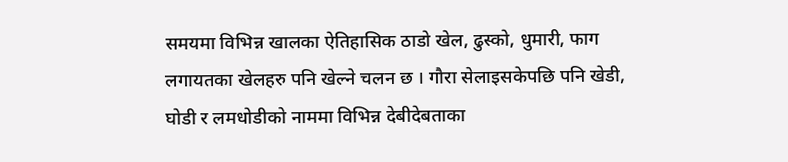समयमा विभिन्न खालका ऐतिहासिक ठाडो खेल, ढुस्को, धुमारी, फाग लगायतका खेलहरु पनि खेल्ने चलन छ । गौरा सेलाइसकेपछि पनि खेडी, घोडी र लमधोडीको नाममा विभिन्न देबीदेबताका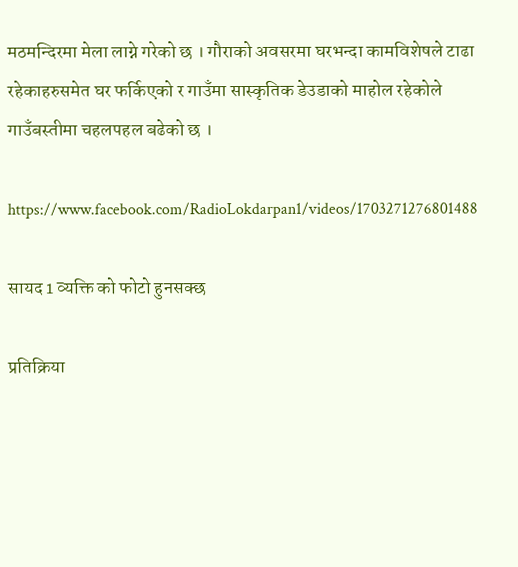मठमन्दिरमा मेला लाग्ने गरेको छ । गौराको अवसरमा घरभन्दा कामविशेषले टाढा रहेकाहरुसमेत घर फर्किएको र गाउँमा सास्कृतिक डेउडाको माहोल रहेकोले गाउँबस्तीमा चहलपहल बढेको छ ।

https://www.facebook.com/RadioLokdarpan1/videos/1703271276801488

सायद 1 व्यक्ति को फोटो हुनसक्छ

प्रतिक्रिया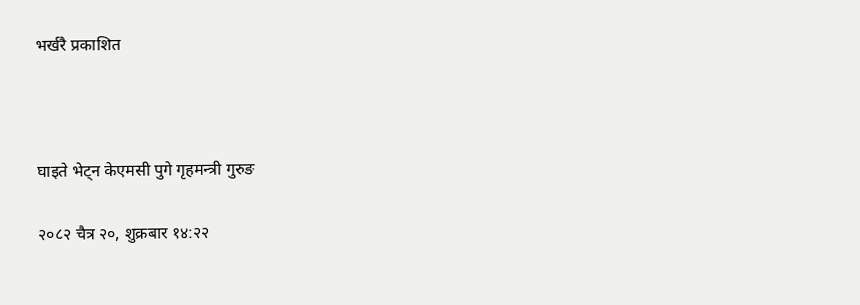भर्खरै प्रकाशित



घाइते भेट्न केएमसी पुगे गृहमन्त्री गुरुङ

२०८२ चैत्र २०, शुक्रबार १४:२२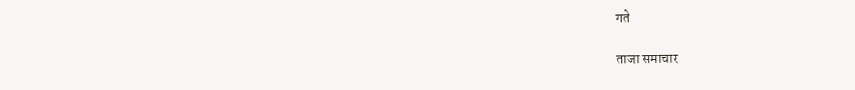गते

ताजा समाचार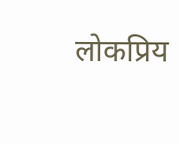लोकप्रिय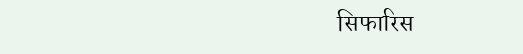सिफारिस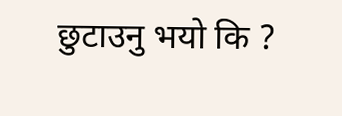छुटाउनु भयो कि ?